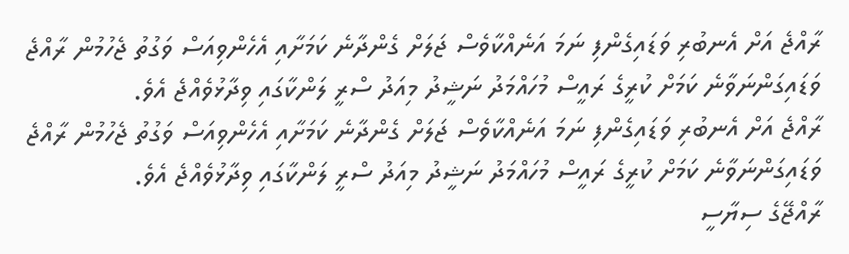ރާއްޖެ އަށް އެނބުރި ވަޑައިގެންފި ނަމަ އަނެއްކާވެސް ޖަލަށް ގެންދާނެ ކަމަށާއި އެހެންވިއަސް ވަގުތު ޖެހުމުން ރާއްޖެ ވަޑައިގަންނަވާނެ ކަމަށް ކުރީގެ ރައީސް މުހައްމަދު ނަޝީދު މިއަދު ސްރީ ލަންކާގައި ވިދާޅުވެއްޖެ އެވެ.
ރާއްޖެ އަށް އެނބުރި ވަޑައިގެންފި ނަމަ އަނެއްކާވެސް ޖަލަށް ގެންދާނެ ކަމަށާއި އެހެންވިއަސް ވަގުތު ޖެހުމުން ރާއްޖެ ވަޑައިގަންނަވާނެ ކަމަށް ކުރީގެ ރައީސް މުހައްމަދު ނަޝީދު މިއަދު ސްރީ ލަންކާގައި ވިދާޅުވެއްޖެ އެވެ.
ރާއްޖޭގެ ސިޔާސީ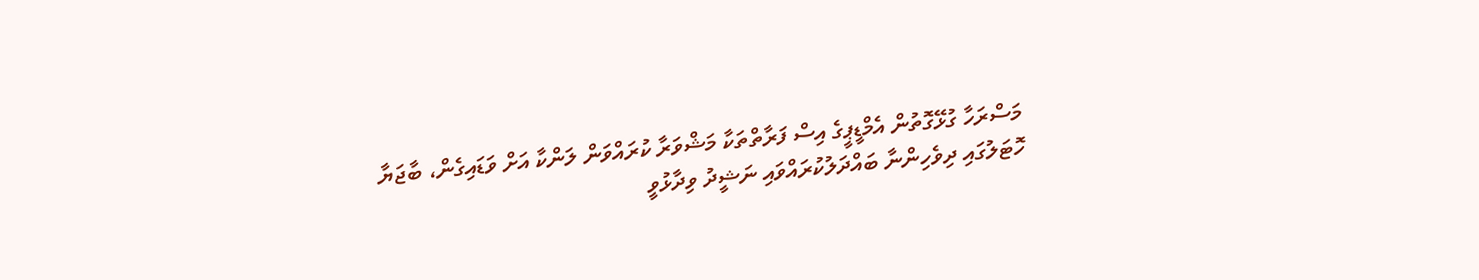މަސްރަހާ ގުޅޭގޮތުން އެމްޑީޕީގެ އިސް ފަރާތްތަކާ މަޝްވަރާ ކުރައްވަން ލަންކާ އަށް ވަޑައިގެން، ބާޖަޔާ ހޮޓަލުގައި ދިވެހިންނާ ބައްދަލުކުރައްވައި ނަޝީދު ވިދާޅުވީ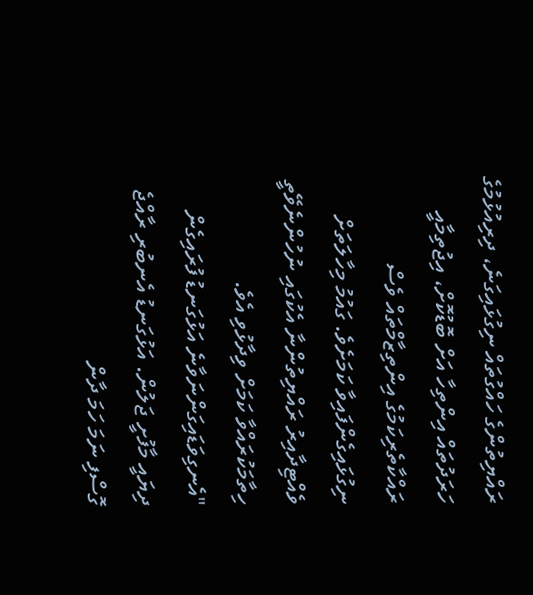ރައްޔިތުންގެ ހައްގުތައް ނިގުޅައިގަނެ، ދިރިއުޅުމުގެ ހަރަދުތައް އިންތިހާ އަށް ބޮޑުކޮށް، އިޖުތިމާއީ ރައްކާތެރިކަމުގެ އިންތިޒާމްތައް ވެސް ނިގުޅައިގެންފައިވާ ކަމަށެވެ. ގައުމު މިހާލަތަށް ވެއްޓިދާއިރު ރައްޔިތުންނާ އެކުގައި ނުހުންނެވޭތީ ހިތާމަކުރައްވާ ކަމަށް ވިދާޅުވި އެވެ.
"އެނގިވަޑައިގަންނަވާނެ އަޅުގަނޑު ފުރައިގެން ދިޔައީ މާފުށީ ޖަލުން. އަޅުގަނޑު އެނބުރި ރާއްޖެ ގޮސްފި ނަމަ ހަމަ ދާން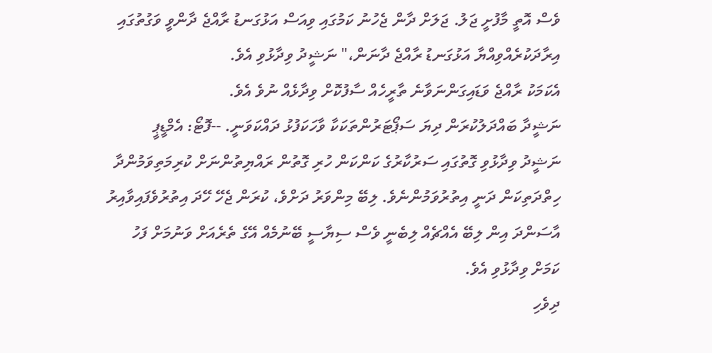ވެސް އޮތީ މާފުށީ ޖަލު. ޖަލަށް ދާން ޖެހުނު ކަމުގައި ވިއަސް އަޅުގަނޑު ރާއްޖެ ދާންވީ ވަގުތުގައި އިރާދަކުރެއްވިއްޔާ އަޅުގަނޑު ރާއްޖެ ދާނަން،" ނަޝީދު ވިދާޅުވި އެވެ.
އެކަމަކު ރާއްޖެ ވަޑައިގަންނަވާނެ ތާރީހެއް ސާފުކޮށް ވިދާޅެއް ނުވެ އެވެ.
ނަޝީދާ ބައްދަލުކުރަން ދިޔަ ސަޕޯޓަރުންތަކަކާ ވާހަކަފުޅު ދައްކަވަނީ. --ފޮޓޯ: އެމްޑީޕީ
ނަޝީދު ވިދާޅުވި ގޮތުގައި ސަރުކާރުގެ ކަންކަން ހުރި ގޮތުން ރައްޔިތުންނަށް ކުރިމަތިވަމުންދާ ހިތްދަތިކަން ދަނީ އިތުރުވަމުންނެވެ. ލިބޭ މިންވަރު ދަށްވެ، ކުރަން ޖެހޭ ހޭދަ އިތުރުވެފައިވާއިރު އާސަންދަ އިން ލިބޭ އެއްޗެއް ލިބެނީ ވެސް ސިޔާސީ ބޭނުމެއް އޭގެ ތެރެއަށް ވަނުމަށް ފަހު ކަމަށް ވިދާޅުވި އެވެ.
ދިވެހި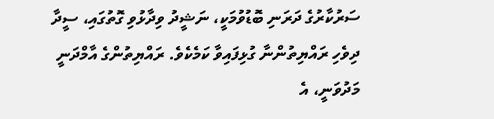ސަރުކާރުގެ ދަރަނި ބޮޑުވުމަކީ، ނަޝީދު ވިދާޅުވި ގޮތުގައި، ސީދާ ދިވެހި ރައްޔިތުންނާ ގުޅިފައިވާ ކަމެކެވެ. ރައްޔިތުންގެ އާމްދަނީ މަދުވަނީ، އެ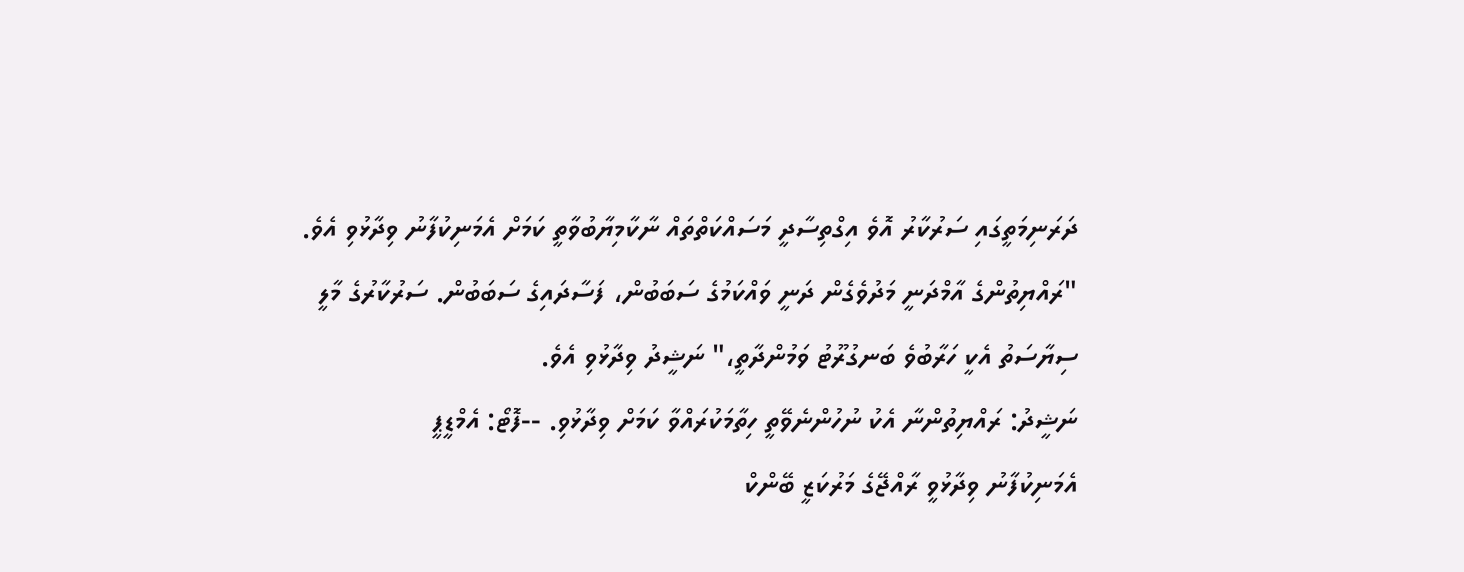ދަރަނިމަތީގައި ސަރުކާރު އޮވެ އިގްތިސާދީ މަސައްކަތްތައް ނާކާމިޔާބުވާތީ ކަމަށް އެމަނިކުފާނު ވިދާޅުވި އެވެ.
"ރައްޔިތުންގެ އާމްދަނީ މަދުވެގެން ދަނީ ވައްކަމުގެ ސަބަބުން، ފަސާދައިގެ ސަބަބުން. ސަރުކާރުގެ މާލީ ސިޔާސަތު އެކީ ހަރާބުވެ ބަނގުރޫޓު ވަމުންދާތީ،" ނަޝީދު ވިދާޅުވި އެވެ.
ނަޝީދު: ރައްޔިތުންނާ އެކު ނުހުންނެވޭތީ ހިތާމަކުރައްވާ ކަމަށް ވިދާޅުވި. --ފޮޓޯ: އެމްޑީޕީ
އެމަނިކުފާނު ވިދާޅުވީ ރާއްޖޭގެ މަރުކަޒީ ބޭންކް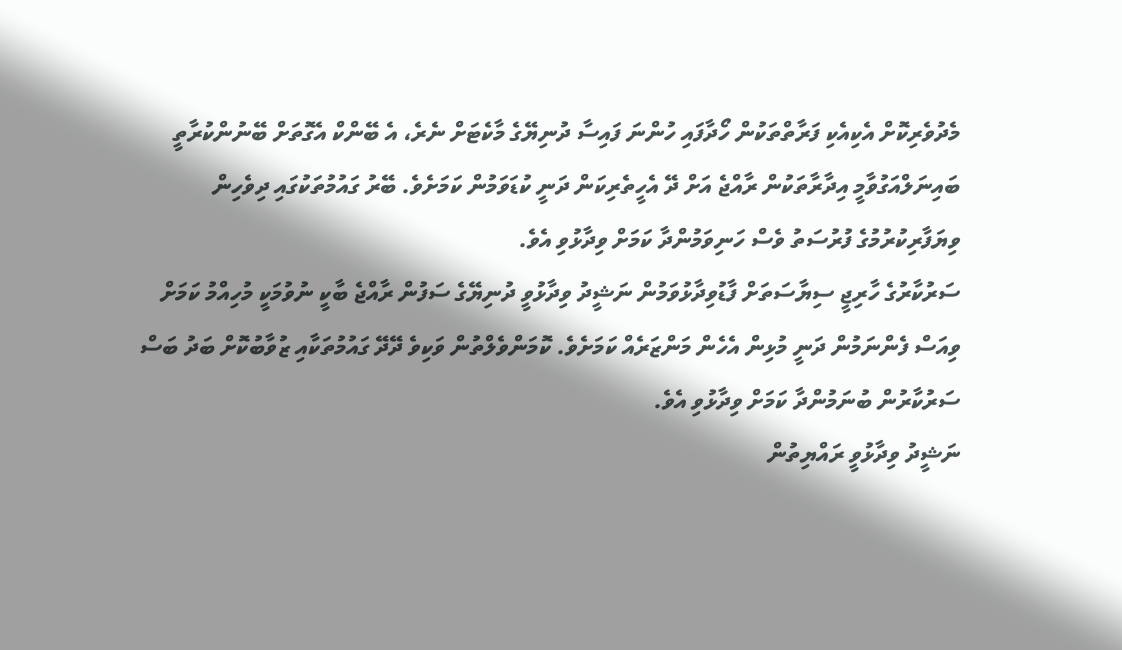މެދުވެރިކޮށް އެކިއެކި ފަރާތްތަކުން ހޯދާފައި ހުންނަ ފައިސާ ދުނިޔޭގެ މާކެޓަށް ނެރެ، އެ ބޭންކް އެގޮތަށް ބޭނުންކުރާތީ ބައިނަލްއަގުވާމީ އިދާރާތަކުން ރާއްޖެ އަށް ދޭ އެހީތެރިކަން ދަނީ ކުޑަވަމުން ކަމަށެވެ. ބޭރު ގައުމުތަކުގައި ދިވެހިން ވިޔަފާރިކުރުމުގެ ފުރުސަތު ވެސް ހަނިވަމުންދާ ކަމަށް ވިދާޅުވި އެވެ.
ސަރުކާރުގެ ހާރިޖީ ސިޔާސަތަށް ފާޑުވިދާޅުވަމުން ނަޝީދު ވިދާޅުވީ ދުނިޔޭގެ ސަފުން ރާއްޖެ ބާކީ ނުވުމަކީ މުހިއްމު ކަމަށް ވިއަސް ފެންނަމުން ދަނީ މުޅިން އެހެން މަންޒަރެއް ކަމަށެވެ. ކޮމަންވެލްތުން ވަކިވެ ދޭދޭ ގައުމުތަކާއި ޒުވާބުކޮށް ބަދު ބަސް ސަރުކާރުން ބުނަމުންދާ ކަމަށް ވިދާޅުވި އެވެ.
ނަޝީދު ވިދާޅުވީ ރައްޔިތުން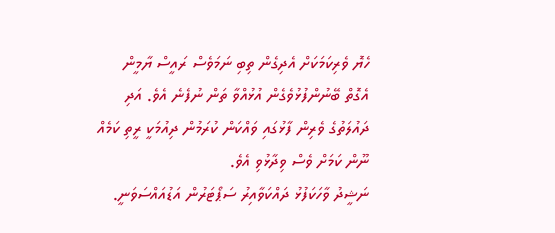ހެޔޮ ވެރިކަމަކަށް އެދިގެން ތިބި ނަމަވެސް ރައީސް ޔާމީން އެގޮތް ބޭނުންފުޅުވެގެން އުޅުއްވާ ތަން ނުފެނެ އެވެ. އަދި ދައުލަތުގެ ވެރިން ފާޅުގައި ވައްކަން ކުރަމުން ދިއުމަކީ ރީތި ކަމެއް ނޫން ކަމަށް ވެސް ވިދާޅުވި އެވެ.
ނަޝީދު ވާހަކަފުޅު ދައްކަވާއިރު ސަޕޯޓަރުން އަޑުއައްސަވަނީ.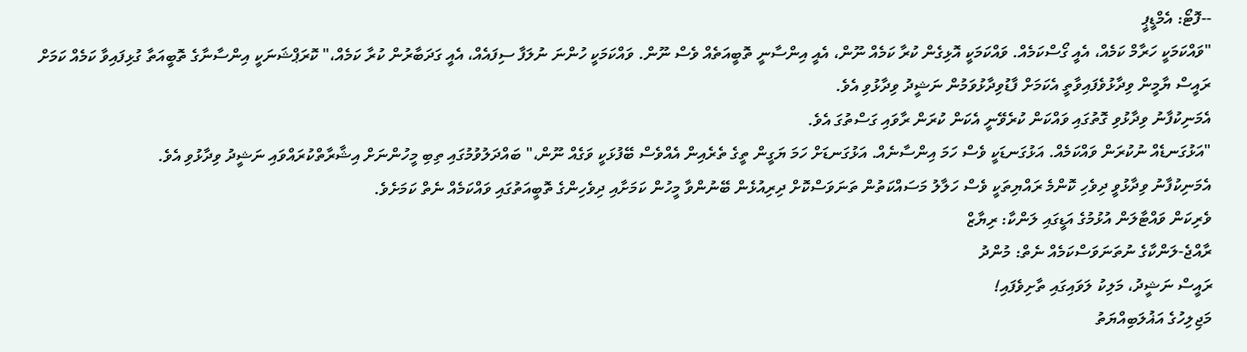--ފޮޓޯ: އެމްޑީޕީ
"ވައްކަމަކީ ހަރާމް ކަމެއް، އެއީ ގޯސްކަމެއް. ވައްކަމަކީ އޮޅިގެން ކުރާ ކަމެއް ނޫން، އެއީ އިންސާނީ ތޮބީއަތެއް ވެސް ނޫން. ވައްކަމަކީ ހުންނަ ނުލަފާ ސިފައެއް، އެއީ ގަދަބާރުން ކުރާ ކަމެއް،" ކޮރަޕްޝަނަކީ އިންސާނާގެ ތޮބީއަތާ ގުޅިފައިވާ ކަމެއް ކަމަށް ރައީސް ޔާމީން ވިދާޅުވެފައިވާތީ އެކަމަށް ފާޑުވިދާޅުވަމުން ނަޝީދު ވިދާޅުވި އެވެ.
އެމަނިކުފާނު ވިދާޅުވި ގޮތުގައި ވައްކަން ކުރެވޭނީ އެކަން ކުރަން ރާވައި ގަސްތުގަ އެވެ.
"އަޅުގަނޑެއް ނުކުރަން ވައްކަމެއް. އަޅުގަނޑަކީ ވެސް ހަމަ އިންސާނެއް. އަޅުގަނޑަށް ހަމަ ޔަގީން ތީގެ ތެރެއިން އެއްވެސް ބޭފުޅަކީ ވަގެއް ނޫން،" ބައްދަލުވުމުގައި ތިބި މީހުންނަށް އިޝާރާތްކުރައްވައި ނަޝީދު ވިދާޅުވި އެވެ.
އެމަނިކުފާނު ވިދާޅުވީ ދިވެހި ކޮންމެ ރައްޔިތަކީ ވެސް ހަލާލު މަސައްކަތުން ތަނަވަސްކޮށް ދިރިއުޅެން ބޭނުންވާ މީހުން ކަމަށާއި ދިވެހިންގެ ތޮބީއަތުގައި ވައްކަމެއް ނެތް ކަމަށެވެ.
ވެރިކަން ވައްޓާލަން އުޅުމުގެ އަޑީގައި ލަންކާ: ރިޔާޒް
ރާއްޖެ-ލަންކާގެ ނުތަނަވަސްކަމެއް ނެތް: މުންދު
ރައީސް ނަޝީދު، މަލިކު ލަވައިގައި ތާށިވެފައި!
މަޖިލިހުގެ އަޣުލަބިއްޔަތު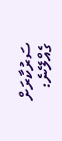ސަރުކާރަށް ގެއްލޭނެ: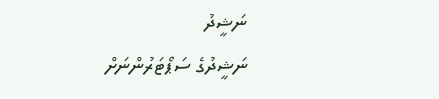ނަޝީދު
ނަޝީދުގެ ސަޕޯޓަރުންނަށް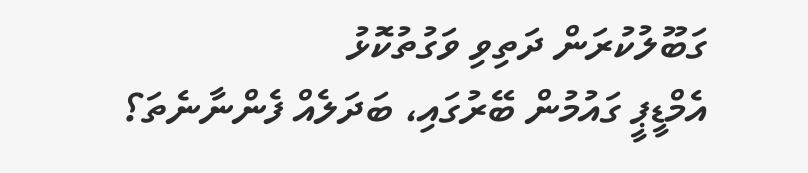ގަބޫލުކުރަން ދަތިވި ވަގުތުކޮޅު
އެމްޑީޕީ ގައުމުން ބޭރުގައި، ބަދަލެއް ފެންނާނެތަ؟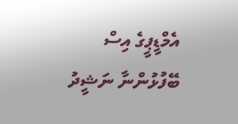އެމްޑީޕީގެ އިސް ބޭފުޅުންނާ ނަޝީދު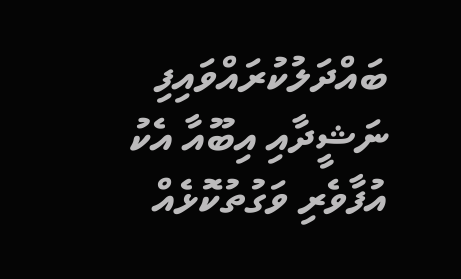ބައްދަލުކުރައްވައިފި
ނަޝީދާއި އިބޫއާ އެކު އުފާވެރި ވަގުތުކޮޅެއް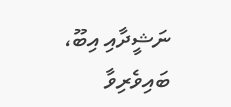ނަޝީދާއި އިބޫ، ބައިވެރިވާ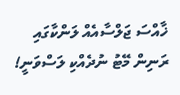ޚާއްސަ ޖަލްސާއެއް ލަންކާގައި
ރަނިން މޭޓު ނުދެއްކި ލަސްވަނީ!